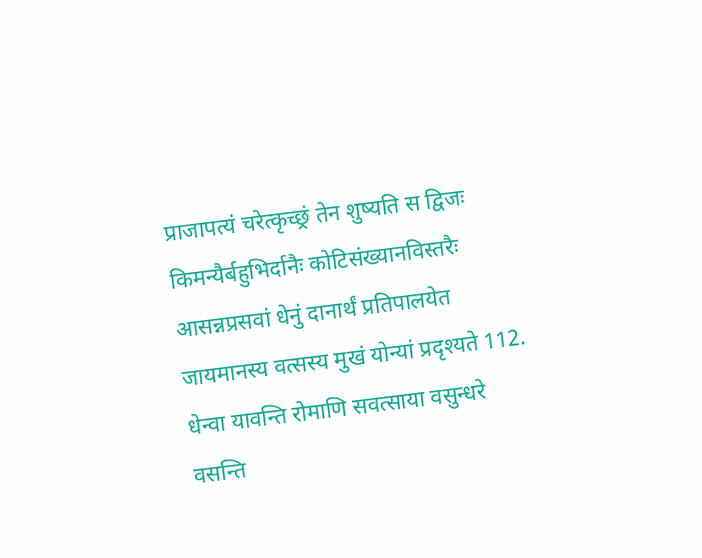प्राजापत्यं चरेत्कृच्छ्रं तेन शुष्यति स द्विजः
किमन्यैर्बहुभिर्दानैः कोटिसंख्यानविस्तरैः
आसन्नप्रसवां धेनुं दानार्थं प्रतिपालयेत
जायमानस्य वत्सस्य मुखं योन्यां प्रदृश्यते 112.
धेन्वा यावन्ति रोमाणि सवत्साया वसुन्धरे
वसन्ति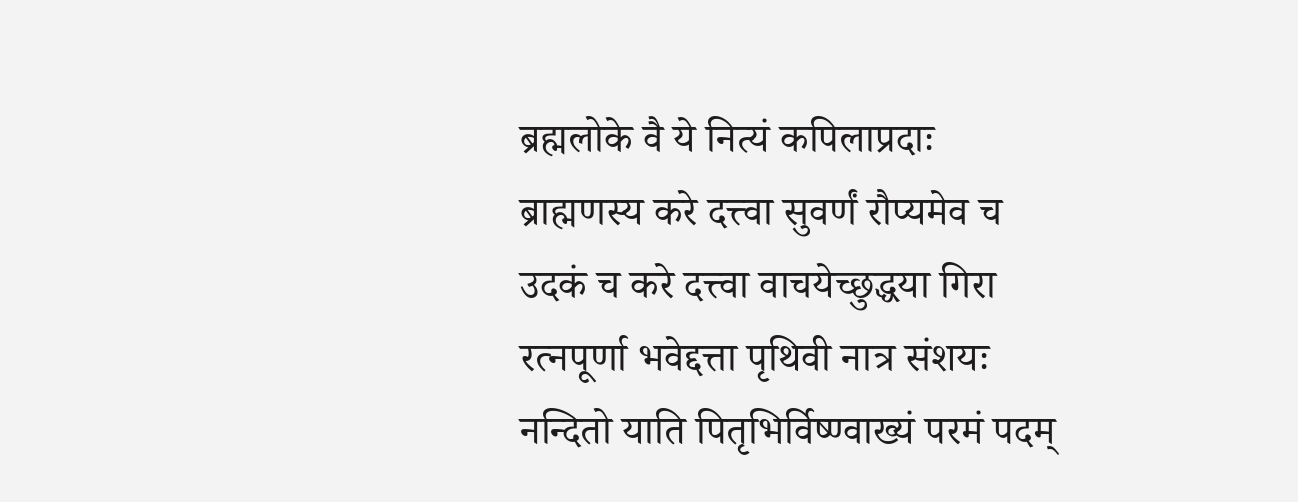ब्रह्मलोके वै ये नित्यं कपिलाप्रदाः
ब्राह्मणस्य करे दत्त्वा सुवर्णं रौप्यमेव च
उदकं च करे दत्त्वा वाचयेच्छुद्धया गिरा
रत्नपूर्णा भवेद्दत्ता पृथिवी नात्र संशयः
नन्दितो याति पितृभिर्विष्ण्वाख्यं परमं पदम्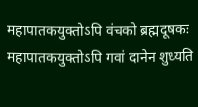महापातकयुक्तोऽपि वंचको ब्रह्मदूषकः
महापातकयुक्तोऽपि गवां दानेन शुध्यति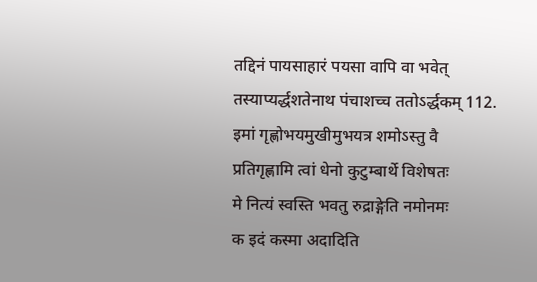तद्दिनं पायसाहारं पयसा वापि वा भवेत्
तस्याप्यर्द्धशतेनाथ पंचाशच्च ततोऽर्द्धकम् 112.
इमां गृह्णोभयमुखीमुभयत्र शमोऽस्तु वै
प्रतिगृह्णामि त्वां धेनो कुटुम्बार्थे विशेषतः
मे नित्यं स्वस्ति भवतु रुद्राङ्गेति नमोनमः
क इदं कस्मा अदादिति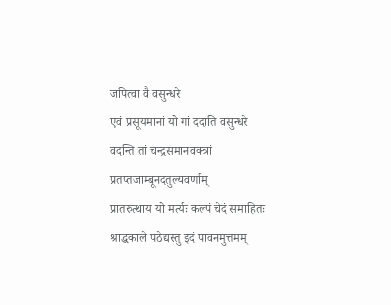जपित्वा वै वसुन्धरे
एवं प्रसूयमानां यो गां ददाति वसुन्धरे
वदन्ति तां चन्द्रसमानवक्त्रां प्रतप्तजाम्बूनदतुल्यवर्णाम्
प्रातरुत्थाय यो मर्त्यः कल्पं चेदं समाहितः
श्राद्धकाले पठेद्यस्तु इदं पावनमुत्तमम्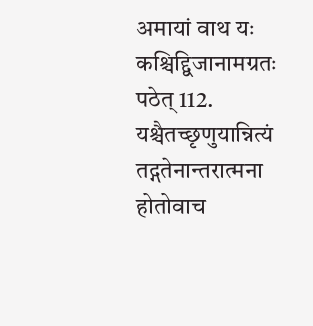अमायां वाथ यः कश्चिद्द्विजानामग्रतः पठेत् 112.
यश्चैतच्छृणुयान्नित्यं तद्गतेनान्तरात्मना
होतोवाच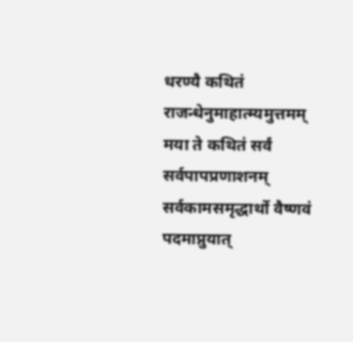धरण्यै कथितं राजन्धेनुमाहात्म्यमुत्तमम्
मया ते कथितं सर्वं सर्वपापप्रणाशनम्
सर्वकामसमृद्धार्थो वैष्णवं पदमाप्नुयात्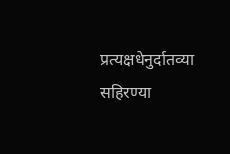प्रत्यक्षधेनुर्दातव्या सहिरण्या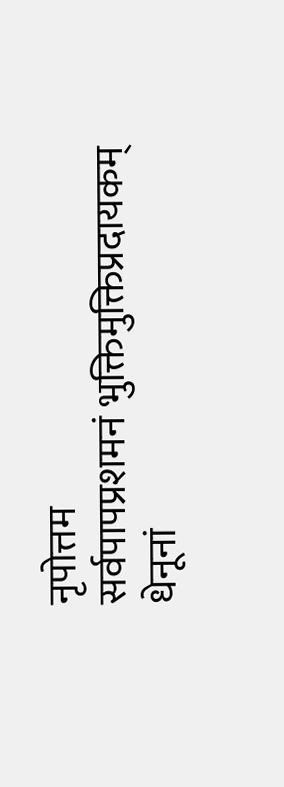नृपोत्तम
सर्वपापप्रशमनं भुक्तिमुक्तिप्रदायकम्
धेनूनां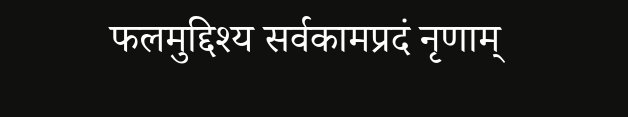फलमुद्दिश्य सर्वकामप्रदं नृणाम्